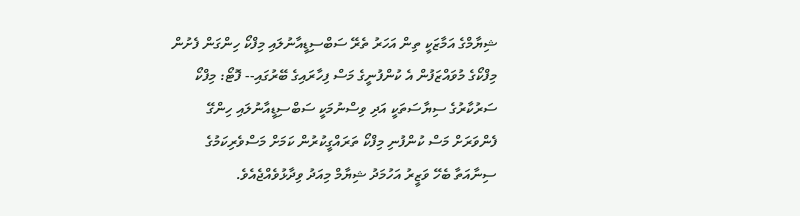ޝިޔާމްގެ އަމާޒަކީ ތިން އަހަރު ތެރޭ ސަބްސިޑީއާނުލައި މިފްކޯ ހިންގަން ފެށުން
މިފްކޯގެ މުވައްޒަފުން އެ ކުންފުނީގެ މަސް ފިހާރައިގެ ބޭރުގައި-- ފޮޓޯ: މިފްކޯ
ސަރުކާރުގެ ސިޔާސަތަކީ އަދި ވިސްނުމަކީ ސަބްސިޑީއާނުލައި ހިންގޭ ފެންވަރަށް މަސް ކުންފުނި މިފްކޯ ތަރައްގީކުރުން ކަމަށް މަސްވެރިކަމުގެ ސިނާއަތާ ބެހޭ ވަޒީރު އަހުމަދު ޝިޔާމް މިއަދު ވިދާޅުވެއްޖެއެވެ.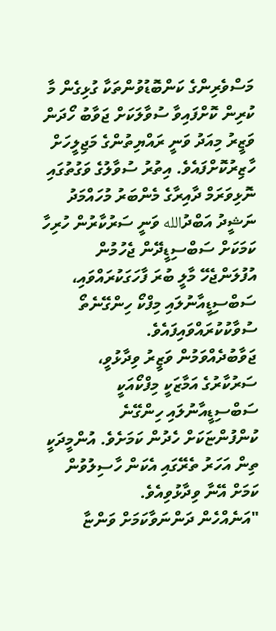މަސްވެރިންގެ ކަންބޮޑުވުންތަކާ ގުޅިގެން މާ ކުރިން ކޮށްފައިވާ ސުވާލަކަށް ޖަވާބު ހޯދަން ވަޒީރު މިއަދު ވަނީ ރައްޔިތުންގެ މަޖިލީހަށް ހާޒިރުކޮށްފައެވެ. އިތުރު ސުވާލުގެ ވަގުތުގައި ނޮޅިވަރަމް ދާއިރާގެ މެންބަރު މުހައްމަދު ނަޝީދު އަބްދުالله ވަނީ ސަރުކާރުން ހުރިހާ ކަމަކަށް ސަބްސިޑީދޭން ޖެހުމުން އުފުލަންޖެހޭ މާލީ ބުރަ ފާހަގަކުރައްވައި، ސަބްސިޑީއާނުލައި މިފްކޯ ހިންގޭނެތޯ ސުވާކުކުރައްވައިފައެވެ.
ޖަވާބުދެއްވަމުން ވަޒީރު ވިދާޅުވީ، ސަރުކާރުގެ އަމާޒަކީ މިފްކޯއަކީ ސަބްސިޑީއާނުލައި ހިންގޭނެ ކުންފުންޏަކަށް ހެދުން ކަމަށެވެ. އުންމީދަކީ ތިން އަހަރު ތެރޭގައި އެކަން ހާސިލުވުން ކަމަށް އޭނާ ވިދާޅުވިއެވެ.
"އަނެއްހެން ދަންނަވާކަމަށް ވަންޏާ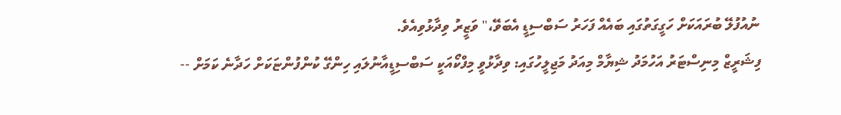ނުއުފުލޭ ބުރައަކަށް ހަގީގަތުގައި ބައެއް ފަހަރު ސަބްސިޑީ އެބަވޭ،" ވަޒީރު ވިދާޅުވިއެވެ.
ފިޝަރީޒް މިނިސްޓަރު އަހުމަދު ޝިޔާމް މިއަދު މަޖިލީހުގައި: ވިދާޅުވީ މިފްކޯއަކީ ސަބްސިޑީއާނުލައި ހިންގޭ ކުންފުންޏަކަށް ހަދާނެ ކަމަށް --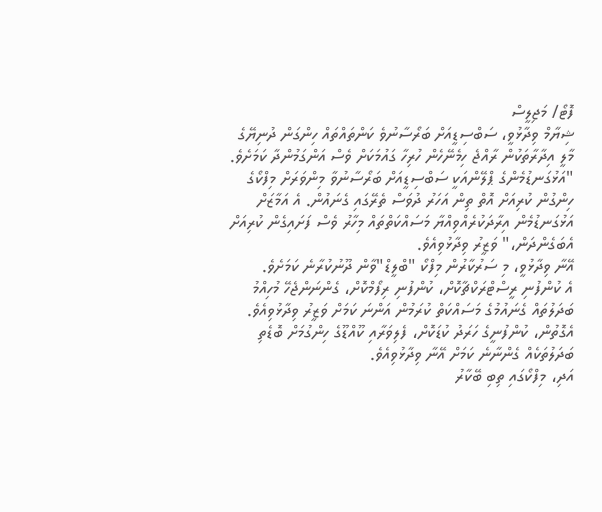ފޮޓޯ/ މަޖިލީސް
ޝިޔާމް ވިދާޅުވީ، ސަބްސިޑީއަށް ބަރޯސާނުވެ ކަންތައްތައް ހިންގަން ދުނިޔޭގެ މާލީ އިދާރާތަކުން ރާއްޖެ ހިމެނޭހެން ހުރިހާ ގައުމަކަށް ވެސް އަންގަމުންދާ ކަމަށެވެ.
"އަޅުގަނޑުމެންގެ ޕްލޭންއަކީ ސަބްސިޑީއަށް ބަރޯސާނުވާ މިންވަރަށް މިފްކޯގެ ހިންގުން ކުރިއަށް އޮތް ތިން އަހަރު ދުވަސް ތެރޭގައި ގެނައުން. އެ އަމާޒަށް އަޅުގަނޑުމެން އިރާދަކުރެއްވިއްޔާ މަސައްކަތްތައް މިހާރު ވެސް ފަށައިގެން ކުރިއަށް އެބަގެންދަން،" ވަޒީރު ވިދާޅުވިއެވެ.
އޭނާ ވިދާޅުވީ، މި ސަރުކާރުން މިފްކޯ "ބްލީޑް"ވާން ދޫނުކުރާނެ ކަމަށެވެ.
އެ ކުންފުނި ރީސްޓްރަކްޗާކޮށް، ކުންފުނި ރިފޯމްކޮށް، ގެންނަންޖެހޭ މުހިއްމު ބަދަލުތައް ގެނައުމުގެ މަސައްކަތް ކުރަމުން އަންނަ ކަމަށް ވަޒީރު ވިދާޅުވިއެވެ. އެގޮތުން، ކުންފުނީގެ ހަރަދު ކުޑަކޮށް، ފެލިވަރާއި ކޫއްޑޫގެ ހިންގުމަށް ބޮޑެތި ބަދަލުތަކެއް ގެންނާނެ ކަމަށް އޭނާ ވިދާޅުވިއެވެ.
އަދި، މިފްކޯގައި ތިބި ބޭކާރު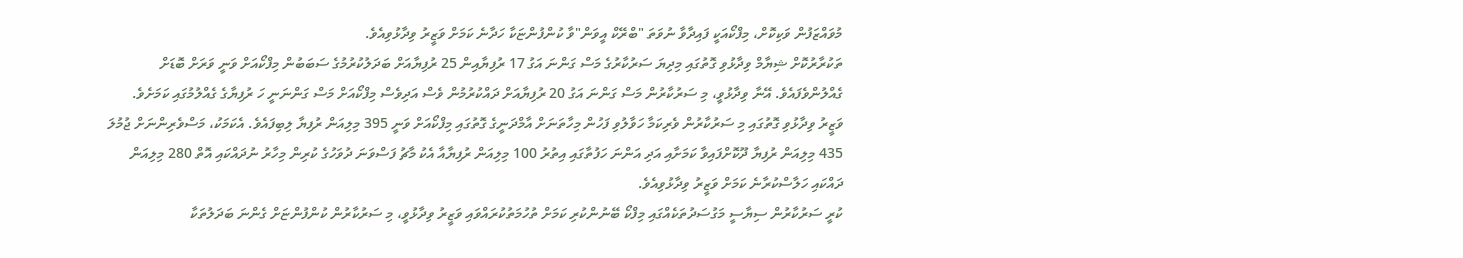މުވައްޒަފުން ވަކިކޮށް، މިފްކޯއަކީ ފައިދާވާ ނުވަތަ "ބްރޭކް އީވަން"ވާ ކުންފުންޏަކާ ހަދާނެ ކަމަށް ވަޒީރު ވިދާޅުވިއެވެ.
ތަކުރާރުކޮށް ޝިޔާމް ވިދާޅުވި ގޮތުގައި މިދިޔަ ސަރުކާރުގެ މަސް ގަންނަ އަގު 17 ރުފިޔާއިން 25 ރުފިޔާއަށް ބަދަލުކުރުމުގެ ސަބަބުން މިފްކޯއަށް ވަނީ ވަރަށް ބޮޑަށް ގެއްލުންވެފައެވެ. އޭނާ ވިދާޅުވީ، މި ސަރުކާރުން މަސް ގަންނަ އަގު 20 ރުފިޔާއަށް ދައްކުރުމުން ވެސް އަދިވެސް މިފްކޯއަށް މަސް ގަންނަނީ ހަ ރުފިޔާގެ ގެއްލުމުގައި ކަމަށެވެ.
ވަޒީރު ވިދާޅުވި ގޮތުގައި މި ސަރުކާރުން ވެރިކަމާ ހަވާލުވި ފަހުން މިހާތަނަށް އާމްދަނީގެ ގޮތުގައި މިފްކޯއަށް ވަނީ 395 މިލިއަން ރުފިޔާ ލިބިފައެވެ. އެކަމަކު، މަސްވެރިންނަށް ޖުމުލަ 435 މިލިއަން ރުފިޔާ ދޫކޮށްފައިވާ ކަމަށާއި އަދި އަންނަ ހަފުތާގައި އިތުރު 100 މިލިއަން ރުފިޔާއާ އެކު މާޗު ފަސްވަނަ ދުވަހުގެ ކުރިން މިހާރު ނުދައްކައި އޮތް 280 މިލިއަން ދައްކައި ހަލާސްކުރާނެ ކަމަށް ވަޒީރު ވިދާޅުވިއެވެ.
ކުރީ ސަރުކާރުން ސިޔާސީ މަގުސަދުތަކެއްގައި މިފްކޯ ބޭނުންކުރި ކަމަށް ތުހުމަތުކުރައްވައި ވަޒީރު ވިދާޅުވީ، މި ސަރުކާރުން ކުންފުންޏަށް ގެންނަ ބަދަލުތަކާ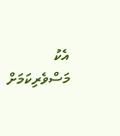އެކު މަސްވެރިކަމަށް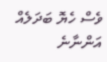ވެސް ހެޔޮ ބަދަލެއް އަންނާނެ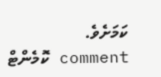ކަމަށެވެ.
comment ކޮމެންޓް